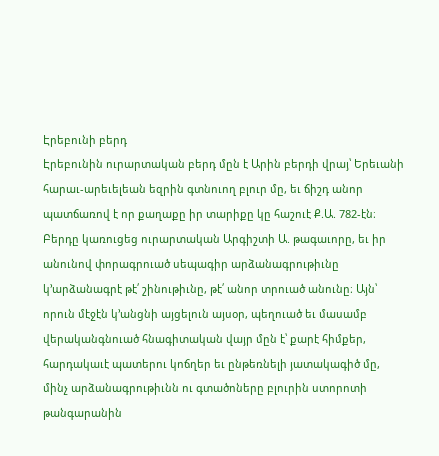Էրեբունի բերդ
Էրեբունին ուրարտական բերդ մըն է Արին բերդի վրայ՝ Երեւանի հարաւ-արեւելեան եզրին գտնուող բլուր մը, եւ ճիշդ անոր պատճառով է որ քաղաքը իր տարիքը կը հաշուէ Ք.Ա. 782-էն։ Բերդը կառուցեց ուրարտական Արգիշտի Ա. թագաւորը, եւ իր անունով փորագրուած սեպագիր արձանագրութիւնը կ՚արձանագրէ թէ՛ շինութիւնը, թէ՛ անոր տրուած անունը։ Այն՝ որուն մէջէն կ՚անցնի այցելուն այսօր, պեղուած եւ մասամբ վերականգնուած հնագիտական վայր մըն է՝ քարէ հիմքեր, հարդակաւէ պատերու կոճղեր եւ ընթեռնելի յատակագիծ մը, մինչ արձանագրութիւնն ու գտածոները բլուրին ստորոտի թանգարանին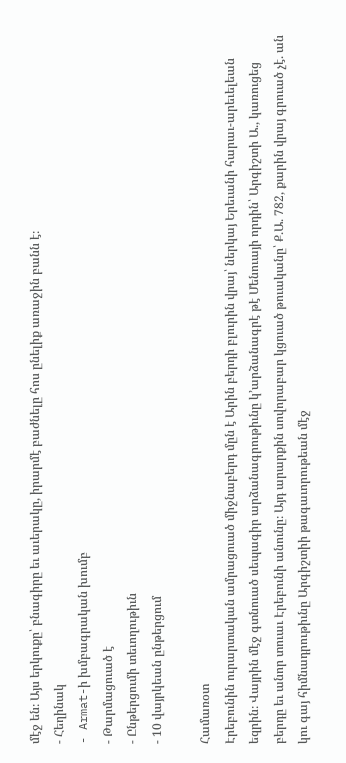մէջ են։ Այս երկուքը՝ բնագիրը եւ աւերակը, իրարմէ բաժնելը հոս ընելիք առաջին բանն է։
- Հեղինակ
- Armat-ի խմբագրական խումբ
- Թարմացուած է
- Ընթերցումի տեւողութիւն
- 10 վայրկեան ընթերցում

Համառօտ
Էրեբունին ուրարտական ամրացուած միջնաբերդ մըն է Արին բերդի բլուրին վրայ՝ ներկայ Երեւանի հարաւ-արեւելեան եզրին։ Վայրին մէջ գտնուած սեպագիր արձանագրութիւնը կ՚արձանագրէ թէ Մենուայի որդին՝ Արգիշտի Ա., կառուցեց բերդը եւ անոր տուաւ Էրեբունի անունը։ Այդ արարքին սովորաբար կցուած թուականը՝ Ք.Ա. 782, քարին վրայ գրուած չէ. ան կու գայ հիմնադրութիւնը Արգիշտիի թագաւորութեան մէջ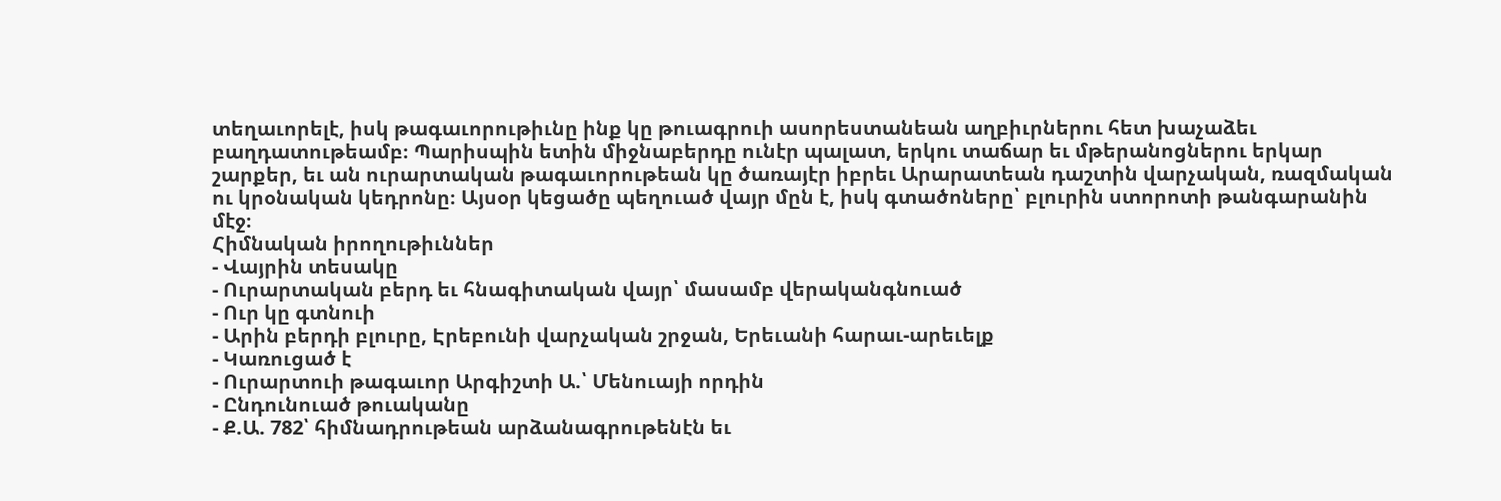տեղաւորելէ, իսկ թագաւորութիւնը ինք կը թուագրուի ասորեստանեան աղբիւրներու հետ խաչաձեւ բաղդատութեամբ։ Պարիսպին ետին միջնաբերդը ունէր պալատ, երկու տաճար եւ մթերանոցներու երկար շարքեր, եւ ան ուրարտական թագաւորութեան կը ծառայէր իբրեւ Արարատեան դաշտին վարչական, ռազմական ու կրօնական կեդրոնը։ Այսօր կեցածը պեղուած վայր մըն է, իսկ գտածոները՝ բլուրին ստորոտի թանգարանին մէջ։
Հիմնական իրողութիւններ
- Վայրին տեսակը
- Ուրարտական բերդ եւ հնագիտական վայր՝ մասամբ վերականգնուած
- Ուր կը գտնուի
- Արին բերդի բլուրը, Էրեբունի վարչական շրջան, Երեւանի հարաւ-արեւելք
- Կառուցած է
- Ուրարտուի թագաւոր Արգիշտի Ա.՝ Մենուայի որդին
- Ընդունուած թուականը
- Ք.Ա. 782՝ հիմնադրութեան արձանագրութենէն եւ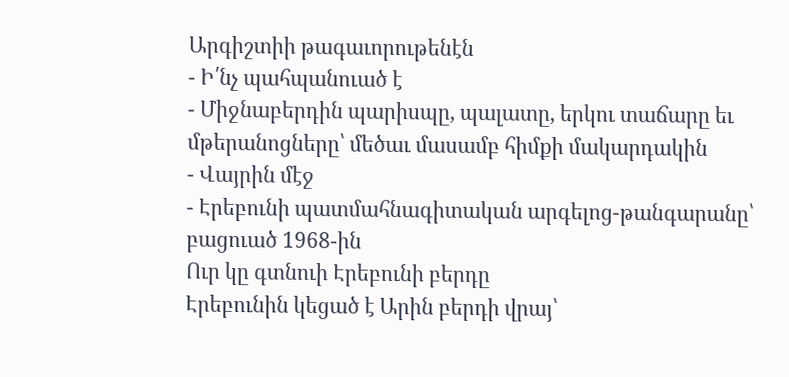Արգիշտիի թագաւորութենէն
- Ի՛նչ պահպանուած է
- Միջնաբերդին պարիսպը, պալատը, երկու տաճարը եւ մթերանոցները՝ մեծաւ մասամբ հիմքի մակարդակին
- Վայրին մէջ
- Էրեբունի պատմահնագիտական արգելոց-թանգարանը՝ բացուած 1968-ին
Ուր կը գտնուի Էրեբունի բերդը
Էրեբունին կեցած է Արին բերդի վրայ՝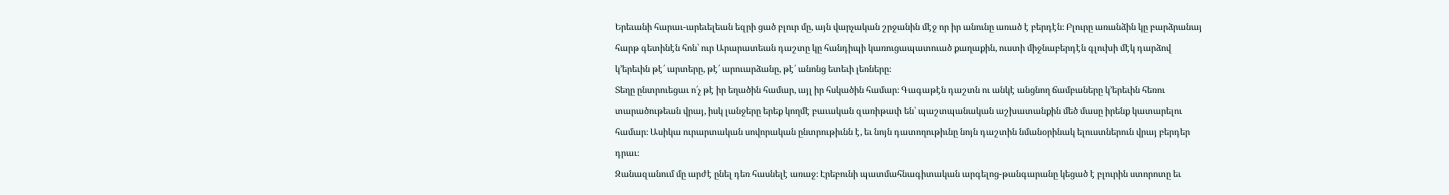Երեւանի հարաւ-արեւելեան եզրի ցած բլուր մը, այն վարչական շրջանին մէջ որ իր անունը առած է բերդէն։ Բլուրը առանձին կը բարձրանայ հարթ գետինէն հոն՝ ուր Արարատեան դաշտը կը հանդիպի կառուցապատուած քաղաքին, ուստի միջնաբերդէն գլուխի մէկ դարձով կ՚երեւին թէ՛ արտերը, թէ՛ արուարձանը, թէ՛ անոնց ետեւի լեռները։
Տեղը ընտրուեցաւ ո՛չ թէ իր եղածին համար, այլ իր հսկածին համար։ Գագաթէն դաշտն ու անկէ անցնող ճամբաները կ՚երեւին հեռու տարածութեան վրայ, իսկ լանջերը երեք կողմէ բաւական զառիթափ են՝ պաշտպանական աշխատանքին մեծ մասը իրենք կատարելու համար։ Ասիկա ուրարտական սովորական ընտրութիւնն է, եւ նոյն դատողութիւնը նոյն դաշտին նմանօրինակ ելուստներուն վրայ բերդեր դրաւ։
Զանազանում մը արժէ ընել դեռ հասնելէ առաջ։ Էրեբունի պատմահնագիտական արգելոց-թանգարանը կեցած է բլուրին ստորոտը եւ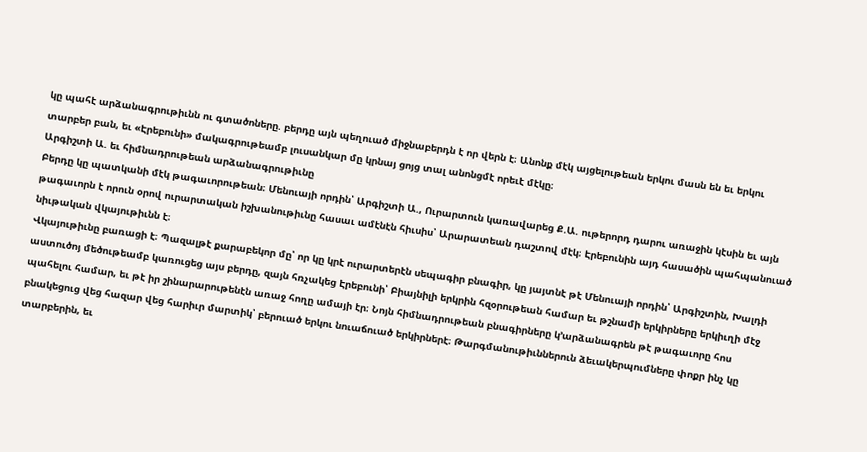կը պահէ արձանագրութիւնն ու գտածոները. բերդը այն պեղուած միջնաբերդն է որ վերն է։ Անոնք մէկ այցելութեան երկու մասն են եւ երկու տարբեր բան, եւ «Էրեբունի» մակագրութեամբ լուսանկար մը կրնայ ցոյց տալ անոնցմէ որեւէ մէկը։
Արգիշտի Ա. եւ հիմնադրութեան արձանագրութիւնը
Բերդը կը պատկանի մէկ թագաւորութեան։ Մենուայի որդին՝ Արգիշտի Ա., Ուրարտուն կառավարեց Ք.Ա. ութերորդ դարու առաջին կէսին եւ այն թագաւորն է որուն օրով ուրարտական իշխանութիւնը հասաւ ամէնէն հիւսիս՝ Արարատեան դաշտով մէկ։ Էրեբունին այդ հասածին պահպանուած նիւթական վկայութիւնն է։
Վկայութիւնը բառացի է։ Պազալթէ քարաբեկոր մը՝ որ կը կրէ ուրարտերէն սեպագիր բնագիր, կը յայտնէ թէ Մենուայի որդին՝ Արգիշտին, Խալդի աստուծոյ մեծութեամբ կառուցեց այս բերդը, զայն հռչակեց Էրեբունի՝ Բիայնիլի երկրին հզօրութեան համար եւ թշնամի երկիրները երկիւղի մէջ պահելու համար, եւ թէ իր շինարարութենէն առաջ հողը ամայի էր։ Նոյն հիմնադրութեան բնագիրները կ՚արձանագրեն թէ թագաւորը հոս բնակեցուց վեց հազար վեց հարիւր մարտիկ՝ բերուած երկու նուաճուած երկիրներէ։ Թարգմանութիւններուն ձեւակերպումները փոքր ինչ կը տարբերին, եւ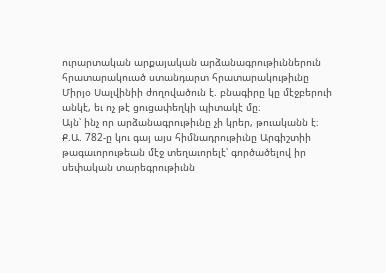ուրարտական արքայական արձանագրութիւններուն հրատարակուած ստանդարտ հրատարակութիւնը Միրյօ Սալվինիի ժողովածուն է. բնագիրը կը մէջբերուի անկէ, եւ ոչ թէ ցուցափեղկի պիտակէ մը։
Այն՝ ինչ որ արձանագրութիւնը չի կրեր, թուականն է։ Ք.Ա. 782-ը կու գայ այս հիմնադրութիւնը Արգիշտիի թագաւորութեան մէջ տեղաւորելէ՝ գործածելով իր սեփական տարեգրութիւնն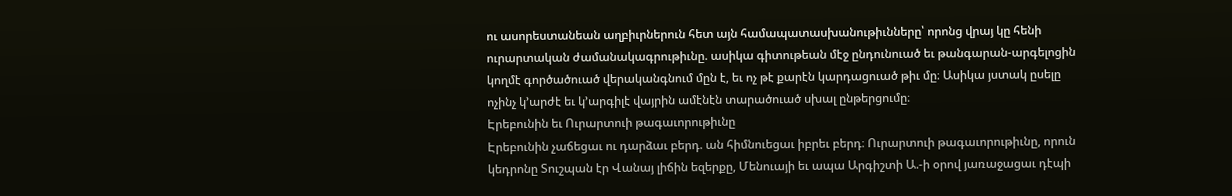ու ասորեստանեան աղբիւրներուն հետ այն համապատասխանութիւնները՝ որոնց վրայ կը հենի ուրարտական ժամանակագրութիւնը. ասիկա գիտութեան մէջ ընդունուած եւ թանգարան-արգելոցին կողմէ գործածուած վերականգնում մըն է, եւ ոչ թէ քարէն կարդացուած թիւ մը։ Ասիկա յստակ ըսելը ոչինչ կ՚արժէ եւ կ՚արգիլէ վայրին ամէնէն տարածուած սխալ ընթերցումը։
Էրեբունին եւ Ուրարտուի թագաւորութիւնը
Էրեբունին չաճեցաւ ու դարձաւ բերդ. ան հիմնուեցաւ իբրեւ բերդ։ Ուրարտուի թագաւորութիւնը, որուն կեդրոնը Տուշպան էր Վանայ լիճին եզերքը, Մենուայի եւ ապա Արգիշտի Ա.-ի օրով յառաջացաւ դէպի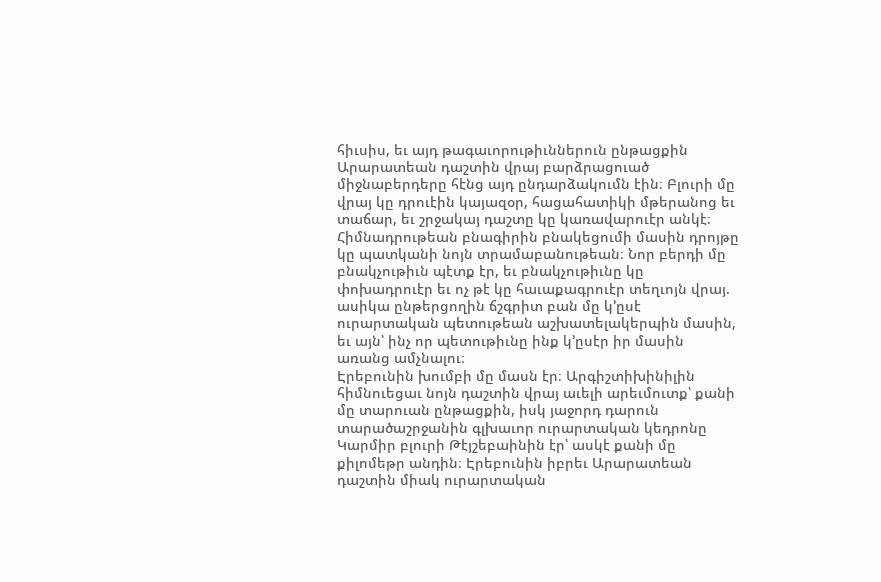հիւսիս, եւ այդ թագաւորութիւններուն ընթացքին Արարատեան դաշտին վրայ բարձրացուած միջնաբերդերը հէնց այդ ընդարձակումն էին։ Բլուրի մը վրայ կը դրուէին կայազօր, հացահատիկի մթերանոց եւ տաճար, եւ շրջակայ դաշտը կը կառավարուէր անկէ։
Հիմնադրութեան բնագիրին բնակեցումի մասին դրոյթը կը պատկանի նոյն տրամաբանութեան։ Նոր բերդի մը բնակչութիւն պէտք էր, եւ բնակչութիւնը կը փոխադրուէր եւ ոչ թէ կը հաւաքագրուէր տեղւոյն վրայ. ասիկա ընթերցողին ճշգրիտ բան մը կ՚ըսէ ուրարտական պետութեան աշխատելակերպին մասին, եւ այն՝ ինչ որ պետութիւնը ինք կ՚ըսէր իր մասին առանց ամչնալու։
Էրեբունին խումբի մը մասն էր։ Արգիշտիխինիլին հիմնուեցաւ նոյն դաշտին վրայ աւելի արեւմուտք՝ քանի մը տարուան ընթացքին, իսկ յաջորդ դարուն տարածաշրջանին գլխաւոր ուրարտական կեդրոնը Կարմիր բլուրի Թէյշեբաինին էր՝ ասկէ քանի մը քիլոմեթր անդին։ Էրեբունին իբրեւ Արարատեան դաշտին միակ ուրարտական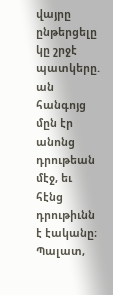վայրը ընթերցելը կը շրջէ պատկերը. ան հանգոյց մըն էր անոնց դրութեան մէջ, եւ հէնց դրութիւնն է էականը։
Պալատ,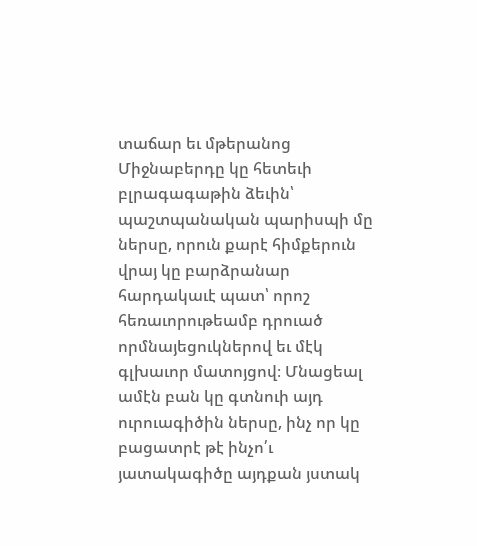տաճար եւ մթերանոց
Միջնաբերդը կը հետեւի բլրագագաթին ձեւին՝ պաշտպանական պարիսպի մը ներսը, որուն քարէ հիմքերուն վրայ կը բարձրանար հարդակաւէ պատ՝ որոշ հեռաւորութեամբ դրուած որմնայեցուկներով եւ մէկ գլխաւոր մատոյցով։ Մնացեալ ամէն բան կը գտնուի այդ ուրուագիծին ներսը, ինչ որ կը բացատրէ թէ ինչո՛ւ յատակագիծը այդքան յստակ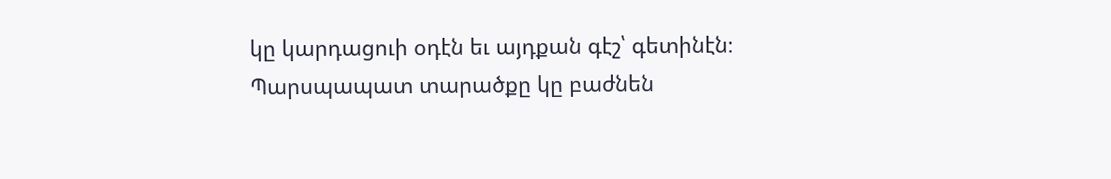կը կարդացուի օդէն եւ այդքան գէշ՝ գետինէն։
Պարսպապատ տարածքը կը բաժնեն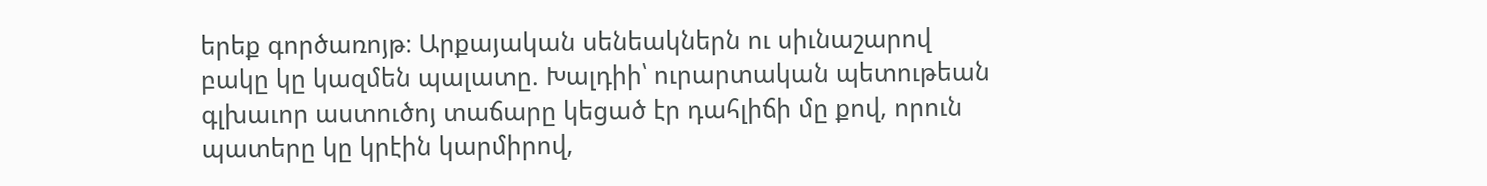երեք գործառոյթ։ Արքայական սենեակներն ու սիւնաշարով բակը կը կազմեն պալատը. Խալդիի՝ ուրարտական պետութեան գլխաւոր աստուծոյ տաճարը կեցած էր դահլիճի մը քով, որուն պատերը կը կրէին կարմիրով,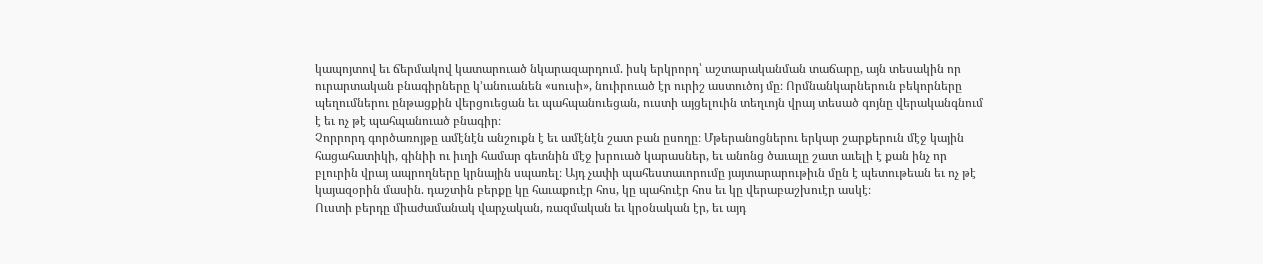կապոյտով եւ ճերմակով կատարուած նկարազարդում. իսկ երկրորդ՝ աշտարականման տաճարը, այն տեսակին որ ուրարտական բնագիրները կ՚անուանեն «սուսի», նուիրուած էր ուրիշ աստուծոյ մը։ Որմնանկարներուն բեկորները պեղումներու ընթացքին վերցուեցան եւ պահպանուեցան, ուստի այցելուին տեղւոյն վրայ տեսած գոյնը վերականգնում է եւ ոչ թէ պահպանուած բնագիր։
Չորրորդ գործառոյթը ամէնէն անշուքն է եւ ամէնէն շատ բան ըսողը։ Մթերանոցներու երկար շարքերուն մէջ կային հացահատիկի, գինիի ու իւղի համար գետնին մէջ խրուած կարասներ, եւ անոնց ծաւալը շատ աւելի է քան ինչ որ բլուրին վրայ ապրողները կրնային սպառել։ Այդ չափի պահեստաւորումը յայտարարութիւն մըն է պետութեան եւ ոչ թէ կայազօրին մասին. դաշտին բերքը կը հաւաքուէր հոս, կը պահուէր հոս եւ կը վերաբաշխուէր ասկէ։
Ուստի բերդը միաժամանակ վարչական, ռազմական եւ կրօնական էր, եւ այդ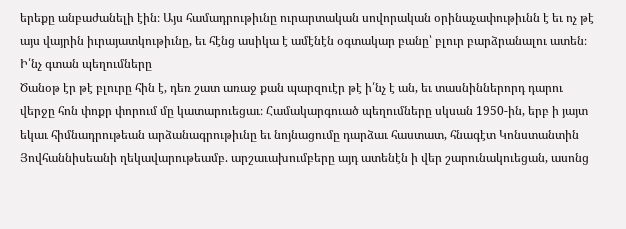երեքը անբաժանելի էին։ Այս համադրութիւնը ուրարտական սովորական օրինաչափութիւնն է եւ ոչ թէ այս վայրին իւրայատկութիւնը, եւ հէնց ասիկա է ամէնէն օգտակար բանը՝ բլուր բարձրանալու ատեն։
Ի՛նչ գտան պեղումները
Ծանօթ էր թէ բլուրը հին է, դեռ շատ առաջ քան պարզուէր թէ ի՛նչ է ան, եւ տասնիններորդ դարու վերջը հոն փոքր փորում մը կատարուեցաւ։ Համակարգուած պեղումները սկսան 1950-ին, երբ ի յայտ եկաւ հիմնադրութեան արձանագրութիւնը եւ նոյնացումը դարձաւ հաստատ, հնագէտ Կոնստանտին Յովհաննիսեանի ղեկավարութեամբ. արշաւախումբերը այդ ատենէն ի վեր շարունակուեցան, ասոնց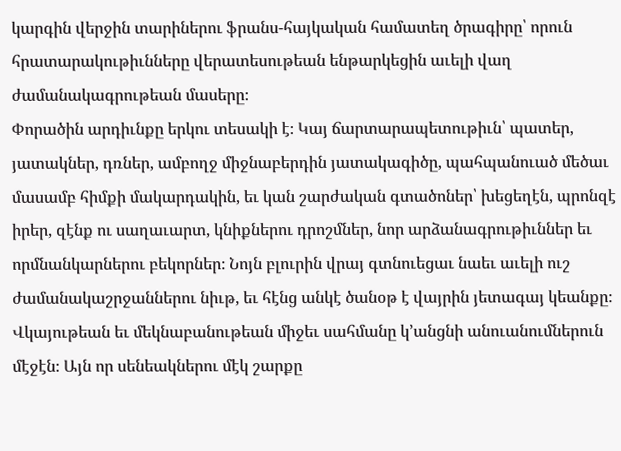կարգին վերջին տարիներու ֆրանս-հայկական համատեղ ծրագիրը՝ որուն հրատարակութիւնները վերատեսութեան ենթարկեցին աւելի վաղ ժամանակագրութեան մասերը։
Փորածին արդիւնքը երկու տեսակի է։ Կայ ճարտարապետութիւն՝ պատեր, յատակներ, դռներ, ամբողջ միջնաբերդին յատակագիծը, պահպանուած մեծաւ մասամբ հիմքի մակարդակին, եւ կան շարժական գտածոներ՝ խեցեղէն, պրոնզէ իրեր, զէնք ու սաղաւարտ, կնիքներու դրոշմներ, նոր արձանագրութիւններ եւ որմնանկարներու բեկորներ։ Նոյն բլուրին վրայ գտնուեցաւ նաեւ աւելի ուշ ժամանակաշրջաններու նիւթ, եւ հէնց անկէ ծանօթ է վայրին յետագայ կեանքը։
Վկայութեան եւ մեկնաբանութեան միջեւ սահմանը կ՚անցնի անուանումներուն մէջէն։ Այն որ սենեակներու մէկ շարքը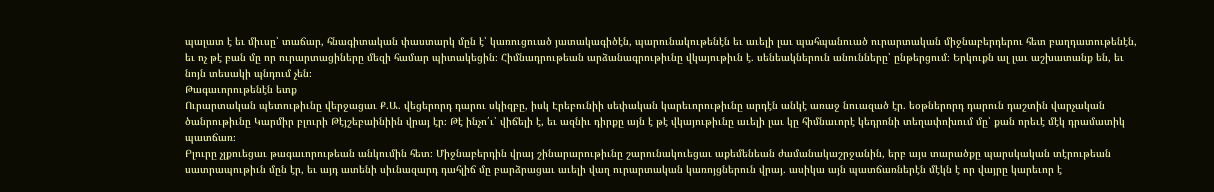պալատ է եւ միւսը՝ տաճար, հնագիտական փաստարկ մըն է՝ կառուցուած յատակագիծէն, պարունակութենէն եւ աւելի լաւ պահպանուած ուրարտական միջնաբերդերու հետ բաղդատութենէն, եւ ոչ թէ բան մը որ ուրարտացիները մեզի համար պիտակեցին։ Հիմնադրութեան արձանագրութիւնը վկայութիւն է. սենեակներուն անունները՝ ընթերցում։ Երկուքն ալ լաւ աշխատանք են, եւ նոյն տեսակի պնդում չեն։
Թագաւորութենէն ետք
Ուրարտական պետութիւնը վերջացաւ Ք.Ա. վեցերորդ դարու սկիզբը, իսկ Էրեբունիի սեփական կարեւորութիւնը արդէն անկէ առաջ նուազած էր. եօթներորդ դարուն դաշտին վարչական ծանրութիւնը Կարմիր բլուրի Թէյշեբաինիին վրայ էր։ Թէ ինչո՛ւ՝ վիճելի է, եւ ազնիւ դիրքը այն է թէ վկայութիւնը աւելի լաւ կը հիմնաւորէ կեդրոնի տեղափոխում մը՝ քան որեւէ մէկ դրամատիկ պատճառ։
Բլուրը չլքուեցաւ թագաւորութեան անկումին հետ։ Միջնաբերդին վրայ շինարարութիւնը շարունակուեցաւ աքեմենեան ժամանակաշրջանին, երբ այս տարածքը պարսկական տէրութեան սատրապութիւն մըն էր, եւ այդ ատենի սիւնազարդ դահլիճ մը բարձրացաւ աւելի վաղ ուրարտական կառոյցներուն վրայ. ասիկա այն պատճառներէն մէկն է որ վայրը կարեւոր է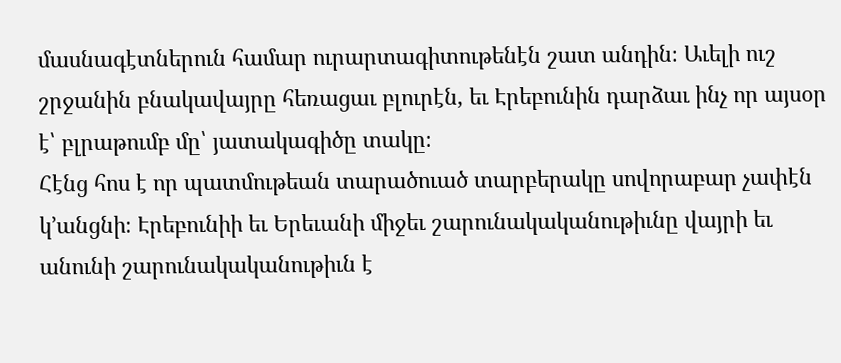մասնագէտներուն համար ուրարտագիտութենէն շատ անդին։ Աւելի ուշ շրջանին բնակավայրը հեռացաւ բլուրէն, եւ Էրեբունին դարձաւ ինչ որ այսօր է՝ բլրաթումբ մը՝ յատակագիծը տակը։
Հէնց հոս է որ պատմութեան տարածուած տարբերակը սովորաբար չափէն կ՚անցնի։ Էրեբունիի եւ Երեւանի միջեւ շարունակականութիւնը վայրի եւ անունի շարունակականութիւն է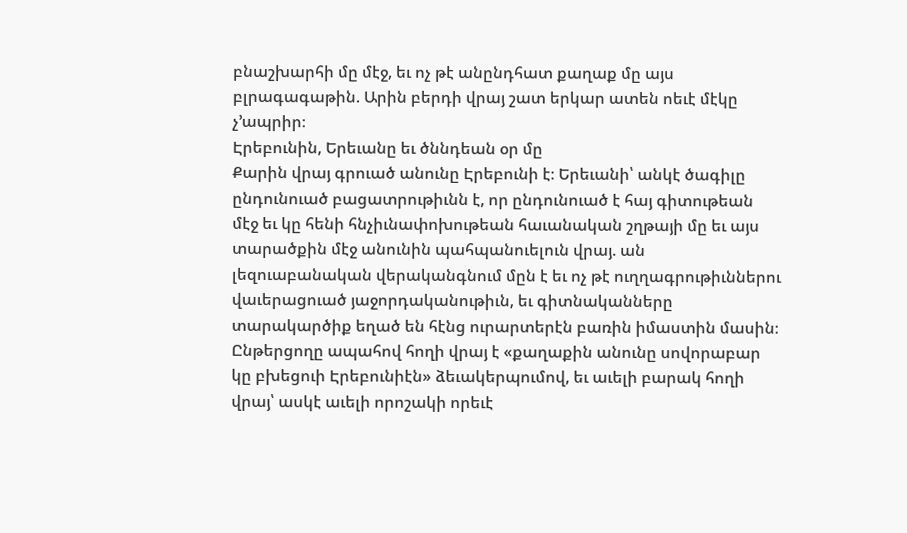բնաշխարհի մը մէջ, եւ ոչ թէ անընդհատ քաղաք մը այս բլրագագաթին. Արին բերդի վրայ շատ երկար ատեն ոեւէ մէկը չ՚ապրիր։
Էրեբունին, Երեւանը եւ ծննդեան օր մը
Քարին վրայ գրուած անունը Էրեբունի է։ Երեւանի՝ անկէ ծագիլը ընդունուած բացատրութիւնն է, որ ընդունուած է հայ գիտութեան մէջ եւ կը հենի հնչիւնափոխութեան հաւանական շղթայի մը եւ այս տարածքին մէջ անունին պահպանուելուն վրայ. ան լեզուաբանական վերականգնում մըն է եւ ոչ թէ ուղղագրութիւններու վաւերացուած յաջորդականութիւն, եւ գիտնականները տարակարծիք եղած են հէնց ուրարտերէն բառին իմաստին մասին։ Ընթերցողը ապահով հողի վրայ է «քաղաքին անունը սովորաբար կը բխեցուի Էրեբունիէն» ձեւակերպումով, եւ աւելի բարակ հողի վրայ՝ ասկէ աւելի որոշակի որեւէ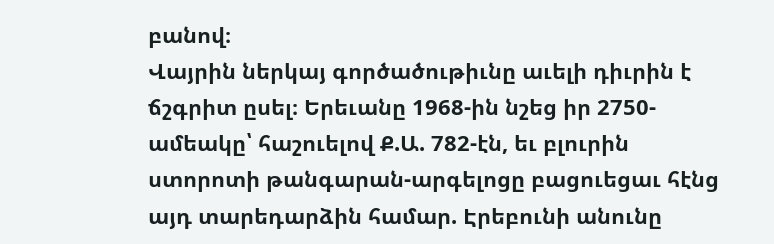բանով։
Վայրին ներկայ գործածութիւնը աւելի դիւրին է ճշգրիտ ըսել։ Երեւանը 1968-ին նշեց իր 2750-ամեակը՝ հաշուելով Ք.Ա. 782-էն, եւ բլուրին ստորոտի թանգարան-արգելոցը բացուեցաւ հէնց այդ տարեդարձին համար. Էրեբունի անունը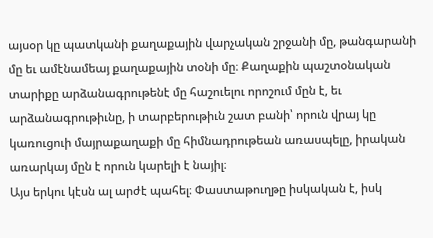այսօր կը պատկանի քաղաքային վարչական շրջանի մը, թանգարանի մը եւ ամէնամեայ քաղաքային տօնի մը։ Քաղաքին պաշտօնական տարիքը արձանագրութենէ մը հաշուելու որոշում մըն է, եւ արձանագրութիւնը, ի տարբերութիւն շատ բանի՝ որուն վրայ կը կառուցուի մայրաքաղաքի մը հիմնադրութեան առասպելը, իրական առարկայ մըն է որուն կարելի է նայիլ։
Այս երկու կէսն ալ արժէ պահել։ Փաստաթուղթը իսկական է, իսկ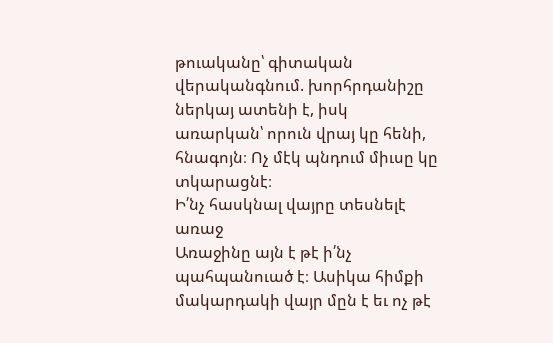թուականը՝ գիտական վերականգնում. խորհրդանիշը ներկայ ատենի է, իսկ առարկան՝ որուն վրայ կը հենի, հնագոյն։ Ոչ մէկ պնդում միւսը կը տկարացնէ։
Ի՛նչ հասկնալ վայրը տեսնելէ առաջ
Առաջինը այն է թէ ի՛նչ պահպանուած է։ Ասիկա հիմքի մակարդակի վայր մըն է եւ ոչ թէ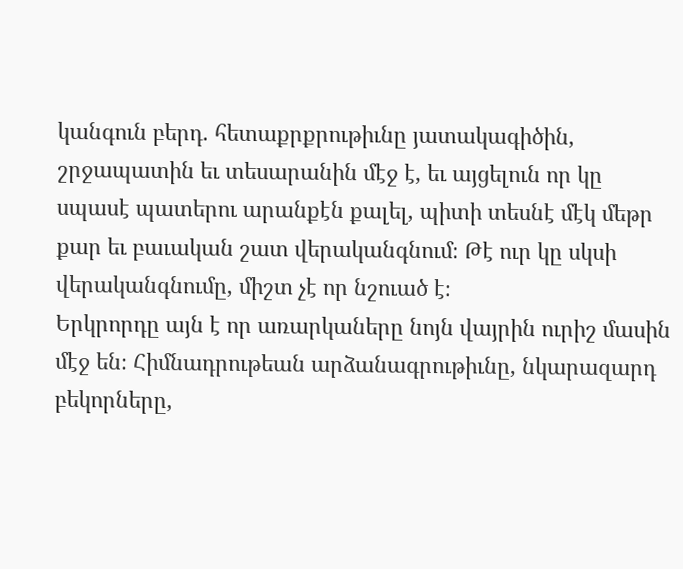կանգուն բերդ. հետաքրքրութիւնը յատակագիծին, շրջապատին եւ տեսարանին մէջ է, եւ այցելուն որ կը սպասէ պատերու արանքէն քալել, պիտի տեսնէ մէկ մեթր քար եւ բաւական շատ վերականգնում։ Թէ ուր կը սկսի վերականգնումը, միշտ չէ որ նշուած է։
Երկրորդը այն է որ առարկաները նոյն վայրին ուրիշ մասին մէջ են։ Հիմնադրութեան արձանագրութիւնը, նկարազարդ բեկորները,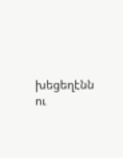խեցեղէնն ու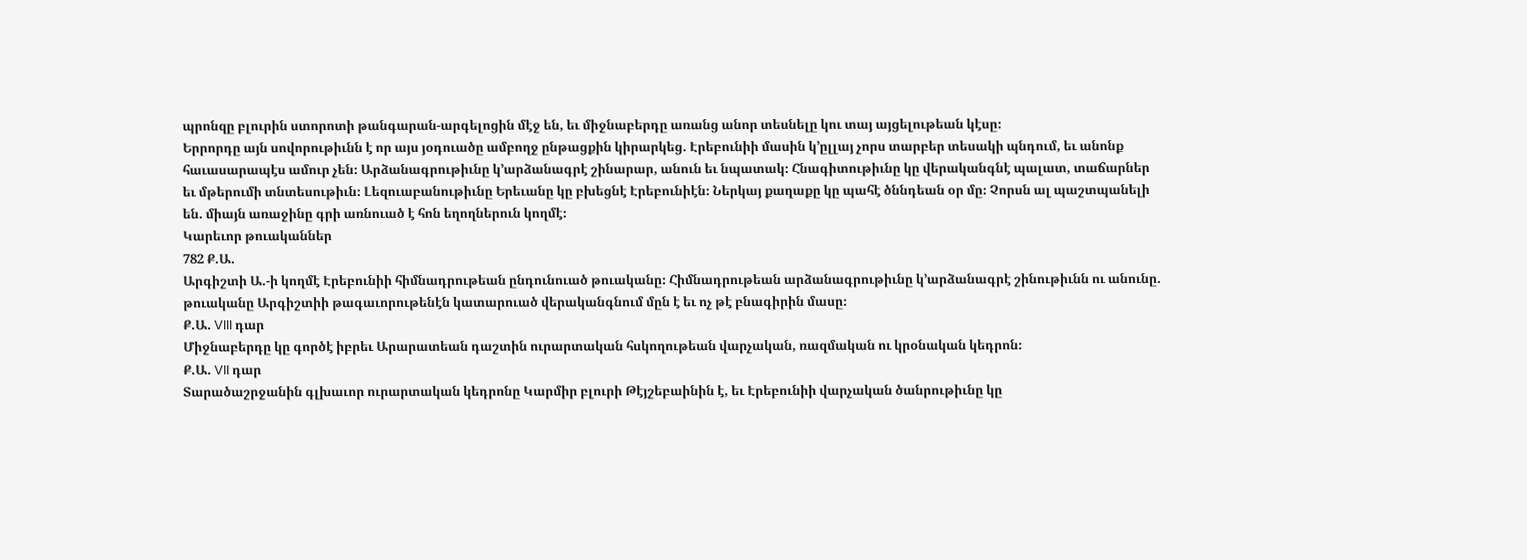պրոնզը բլուրին ստորոտի թանգարան-արգելոցին մէջ են, եւ միջնաբերդը առանց անոր տեսնելը կու տայ այցելութեան կէսը։
Երրորդը այն սովորութիւնն է որ այս յօդուածը ամբողջ ընթացքին կիրարկեց. Էրեբունիի մասին կ՚ըլլայ չորս տարբեր տեսակի պնդում, եւ անոնք հաւասարապէս ամուր չեն։ Արձանագրութիւնը կ՚արձանագրէ շինարար, անուն եւ նպատակ։ Հնագիտութիւնը կը վերականգնէ պալատ, տաճարներ եւ մթերումի տնտեսութիւն։ Լեզուաբանութիւնը Երեւանը կը բխեցնէ Էրեբունիէն։ Ներկայ քաղաքը կը պահէ ծննդեան օր մը։ Չորսն ալ պաշտպանելի են. միայն առաջինը գրի առնուած է հոն եղողներուն կողմէ։
Կարեւոր թուականներ
782 Ք.Ա.
Արգիշտի Ա.-ի կողմէ Էրեբունիի հիմնադրութեան ընդունուած թուականը։ Հիմնադրութեան արձանագրութիւնը կ՚արձանագրէ շինութիւնն ու անունը. թուականը Արգիշտիի թագաւորութենէն կատարուած վերականգնում մըն է եւ ոչ թէ բնագիրին մասը։
Ք.Ա. VIII դար
Միջնաբերդը կը գործէ իբրեւ Արարատեան դաշտին ուրարտական հսկողութեան վարչական, ռազմական ու կրօնական կեդրոն։
Ք.Ա. VII դար
Տարածաշրջանին գլխաւոր ուրարտական կեդրոնը Կարմիր բլուրի Թէյշեբաինին է, եւ Էրեբունիի վարչական ծանրութիւնը կը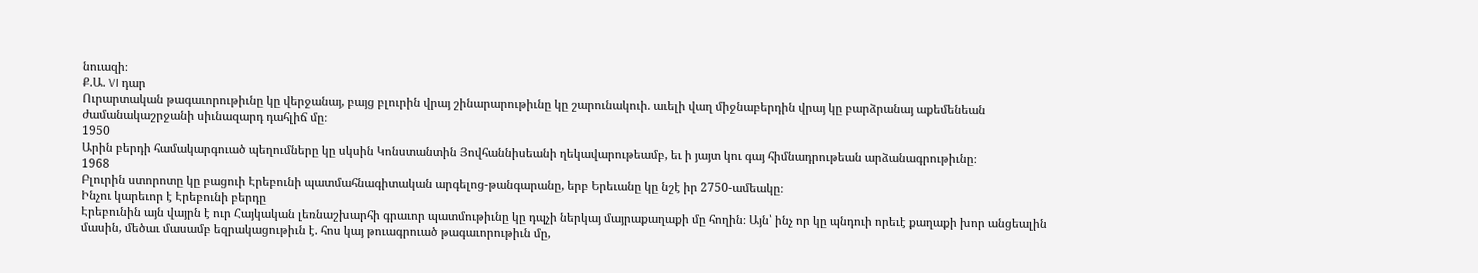նուազի։
Ք.Ա. VI դար
Ուրարտական թագաւորութիւնը կը վերջանայ, բայց բլուրին վրայ շինարարութիւնը կը շարունակուի. աւելի վաղ միջնաբերդին վրայ կը բարձրանայ աքեմենեան ժամանակաշրջանի սիւնազարդ դահլիճ մը։
1950
Արին բերդի համակարգուած պեղումները կը սկսին Կոնստանտին Յովհաննիսեանի ղեկավարութեամբ, եւ ի յայտ կու գայ հիմնադրութեան արձանագրութիւնը։
1968
Բլուրին ստորոտը կը բացուի Էրեբունի պատմահնագիտական արգելոց-թանգարանը, երբ Երեւանը կը նշէ իր 2750-ամեակը։
Ինչու կարեւոր է Էրեբունի բերդը
Էրեբունին այն վայրն է ուր Հայկական լեռնաշխարհի գրաւոր պատմութիւնը կը դպչի ներկայ մայրաքաղաքի մը հողին։ Այն՝ ինչ որ կը պնդուի որեւէ քաղաքի խոր անցեալին մասին, մեծաւ մասամբ եզրակացութիւն է. հոս կայ թուագրուած թագաւորութիւն մը,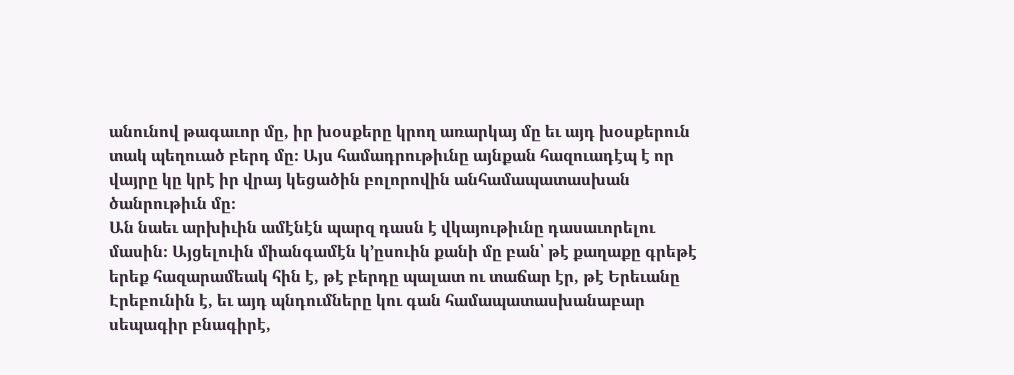անունով թագաւոր մը, իր խօսքերը կրող առարկայ մը եւ այդ խօսքերուն տակ պեղուած բերդ մը։ Այս համադրութիւնը այնքան հազուադէպ է որ վայրը կը կրէ իր վրայ կեցածին բոլորովին անհամապատասխան ծանրութիւն մը։
Ան նաեւ արխիւին ամէնէն պարզ դասն է վկայութիւնը դասաւորելու մասին։ Այցելուին միանգամէն կ՚ըսուին քանի մը բան՝ թէ քաղաքը գրեթէ երեք հազարամեակ հին է, թէ բերդը պալատ ու տաճար էր, թէ Երեւանը Էրեբունին է, եւ այդ պնդումները կու գան համապատասխանաբար սեպագիր բնագիրէ,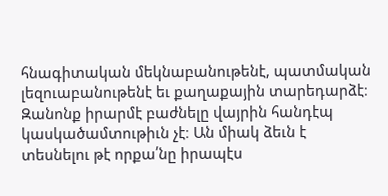հնագիտական մեկնաբանութենէ, պատմական լեզուաբանութենէ եւ քաղաքային տարեդարձէ։ Զանոնք իրարմէ բաժնելը վայրին հանդէպ կասկածամտութիւն չէ։ Ան միակ ձեւն է տեսնելու թէ որքա՛նը իրապէս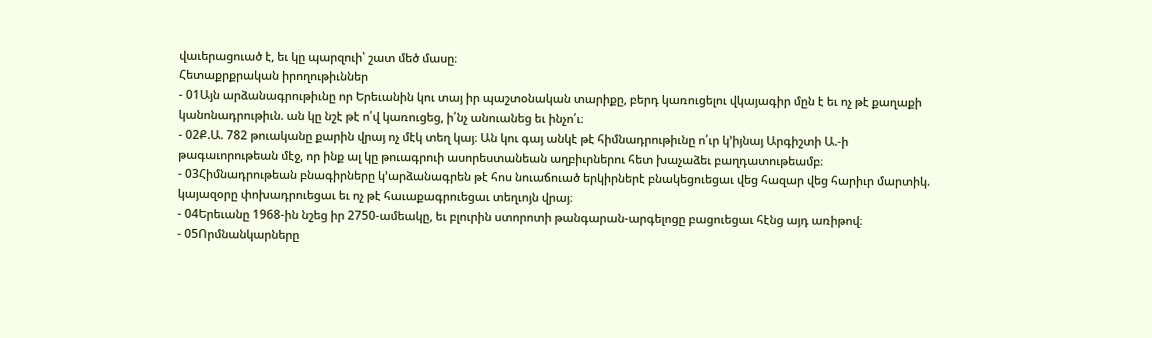վաւերացուած է, եւ կը պարզուի՝ շատ մեծ մասը։
Հետաքրքրական իրողութիւններ
- 01Այն արձանագրութիւնը որ Երեւանին կու տայ իր պաշտօնական տարիքը, բերդ կառուցելու վկայագիր մըն է եւ ոչ թէ քաղաքի կանոնադրութիւն. ան կը նշէ թէ ո՛վ կառուցեց, ի՛նչ անուանեց եւ ինչո՛ւ։
- 02Ք.Ա. 782 թուականը քարին վրայ ոչ մէկ տեղ կայ։ Ան կու գայ անկէ թէ հիմնադրութիւնը ո՛ւր կ՚իյնայ Արգիշտի Ա.-ի թագաւորութեան մէջ, որ ինք ալ կը թուագրուի ասորեստանեան աղբիւրներու հետ խաչաձեւ բաղդատութեամբ։
- 03Հիմնադրութեան բնագիրները կ՚արձանագրեն թէ հոս նուաճուած երկիրներէ բնակեցուեցաւ վեց հազար վեց հարիւր մարտիկ. կայազօրը փոխադրուեցաւ եւ ոչ թէ հաւաքագրուեցաւ տեղւոյն վրայ։
- 04Երեւանը 1968-ին նշեց իր 2750-ամեակը, եւ բլուրին ստորոտի թանգարան-արգելոցը բացուեցաւ հէնց այդ առիթով։
- 05Որմնանկարները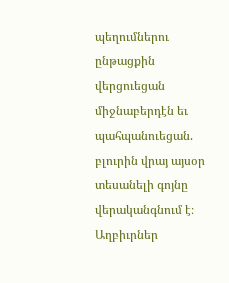պեղումներու ընթացքին վերցուեցան միջնաբերդէն եւ պահպանուեցան. բլուրին վրայ այսօր տեսանելի գոյնը վերականգնում է։
Աղբիւրներ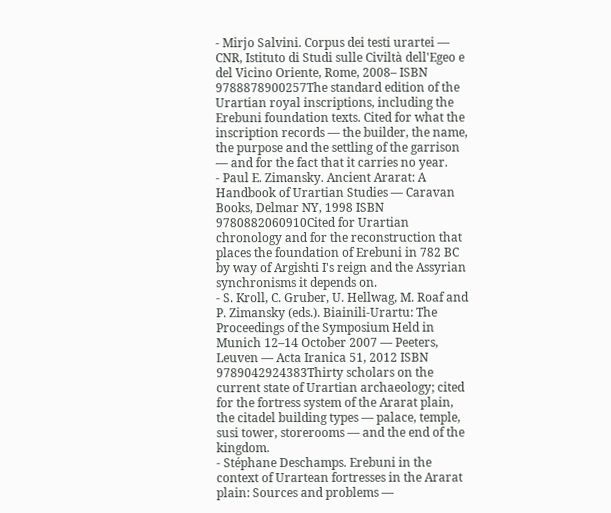- Mirjo Salvini. Corpus dei testi urartei — CNR, Istituto di Studi sulle Civiltà dell'Egeo e del Vicino Oriente, Rome, 2008– ISBN 9788878900257The standard edition of the Urartian royal inscriptions, including the Erebuni foundation texts. Cited for what the inscription records — the builder, the name, the purpose and the settling of the garrison — and for the fact that it carries no year.
- Paul E. Zimansky. Ancient Ararat: A Handbook of Urartian Studies — Caravan Books, Delmar NY, 1998 ISBN 9780882060910Cited for Urartian chronology and for the reconstruction that places the foundation of Erebuni in 782 BC by way of Argishti I's reign and the Assyrian synchronisms it depends on.
- S. Kroll, C. Gruber, U. Hellwag, M. Roaf and P. Zimansky (eds.). Biainili-Urartu: The Proceedings of the Symposium Held in Munich 12–14 October 2007 — Peeters, Leuven — Acta Iranica 51, 2012 ISBN 9789042924383Thirty scholars on the current state of Urartian archaeology; cited for the fortress system of the Ararat plain, the citadel building types — palace, temple, susi tower, storerooms — and the end of the kingdom.
- Stéphane Deschamps. Erebuni in the context of Urartean fortresses in the Ararat plain: Sources and problems —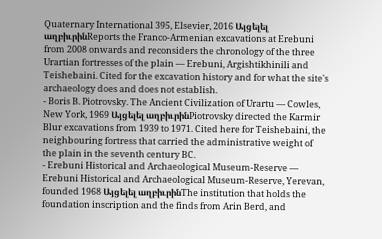Quaternary International 395, Elsevier, 2016 Այցելել աղբիւրինReports the Franco-Armenian excavations at Erebuni from 2008 onwards and reconsiders the chronology of the three Urartian fortresses of the plain — Erebuni, Argishtikhinili and Teishebaini. Cited for the excavation history and for what the site's archaeology does and does not establish.
- Boris B. Piotrovsky. The Ancient Civilization of Urartu — Cowles, New York, 1969 Այցելել աղբիւրինPiotrovsky directed the Karmir Blur excavations from 1939 to 1971. Cited here for Teishebaini, the neighbouring fortress that carried the administrative weight of the plain in the seventh century BC.
- Erebuni Historical and Archaeological Museum-Reserve — Erebuni Historical and Archaeological Museum-Reserve, Yerevan, founded 1968 Այցելել աղբիւրինThe institution that holds the foundation inscription and the finds from Arin Berd, and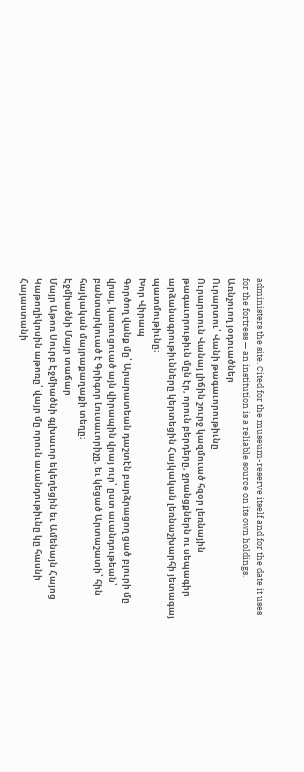administers the site. Cited for the museum-reserve itself and for the date it uses for the fortress — an institution is a reliable source on its own holdings.
Առնչուող յօդուածներ
Ուրարտու՝ Վանի թագաւորութիւնը
Ուրարտուն Վանայ լիճին շուրջ կազմուած հզօր լեռնային թագաւորութիւն մըն էր, որուն բերդերը, ջրանցքներն ու սեպագիր արձանագրութիւնները կերտեցին Հայկական լեռնաշխարհի յետագայ պատմութիւնը։
Խոր Վիրապ
Գործող վանք մը՝ Արարատեան դաշտէն բարձրացող ցած բլուրի մը վրայ, կառուցուած այն վիրապին վրայ ուր՝ ըստ աւանդութեան՝ բանտարկուած է Գրիգոր Լուսաւորիչը, եւ կեցած Արտաշատի՝ հին հայկական մայրաքաղաքի տեղը։
Էջմիածնի Մայր տաճար
Մայր Աթոռ Սուրբ Էջմիածնի գլխաւոր եկեղեցին եւ Ամենայն Հայոց Կաթողիկոսին աթոռը՝ վայր մը որուն աւանդութիւնը կը հասնի Հայաստանի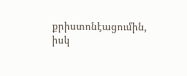քրիստոնէացումին, իսկ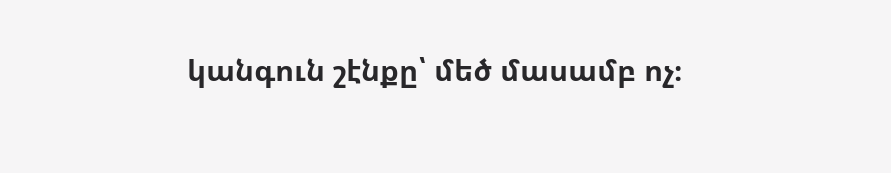կանգուն շէնքը՝ մեծ մասամբ ոչ։